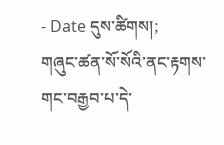- Date དུས་ཚིགས།;
གཞུང་ཚན་སོ་སོའི་ནང་རྟགས་གང་བརྒྱབ་པ་དེ་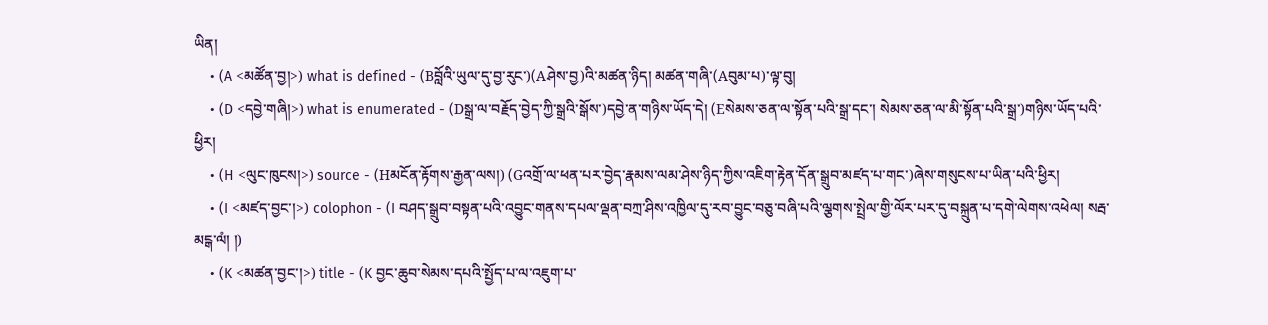ཡིན།
    • (A <མཚོན་བྱ།>) what is defined - (Bབློའི་ཡུལ་དུ་བྱ་རུང་)(Aཤེས་བྱ)འི་མཚན་ཉིད། མཚན་གཞི་(Aབུམ་པ)་ལྟ་བུ།
    • (D <དབྱེ་གཞི།>) what is enumerated - (Dསྒྲ་ལ་བརྗོད་བྱེད་ཀྱི་སྒྲའི་སྒོས་)དབྱེ་ན་གཉིས་ཡོད་དེ། (Eསེམས་ཅན་ལ་སྟོན་པའི་སྒྲ་དང་། སེམས་ཅན་ལ་མི་སྟོན་པའི་སྒྲ་)གཉིས་ཡོད་པའི་ཕྱིར།
    • (H <ལུང་ཁུངས།>) source - (Hམངོན་རྟོགས་རྒྱན་ལས།) (Gའགྲོ་ལ་ཕན་པར་བྱེད་རྣམས་ལམ་ཤེས་ཉིད་ཀྱིས་འཇིག་རྟེན་དོན་སྒྲུབ་མཛད་པ་གང་)ཞེས་གསུངས་པ་ཡིན་པའི་ཕྱིར།
    • (I <མཛད་བྱང་།>) colophon - (I བཤད་སྒྲུབ་བསྟན་པའི་འབྱུང་གནས་དཔལ་ལྡན་བཀྲ་ཤིས་འཁྱིལ་དུ་རབ་བྱུང་བཅུ་བཞི་པའི་ལྕགས་སྤྲེལ་གྱི་ལོར་པར་དུ་བསྐྲུན་པ་དགེ་ལེགས་འཕེལ། སརྦ་མངྒ་ལཾ། །)
    • (K <མཚན་བྱང་།>) title - (K བྱང་ཆུབ་སེམས་དཔའི་སྤྱོད་པ་ལ་འཇུག་པ་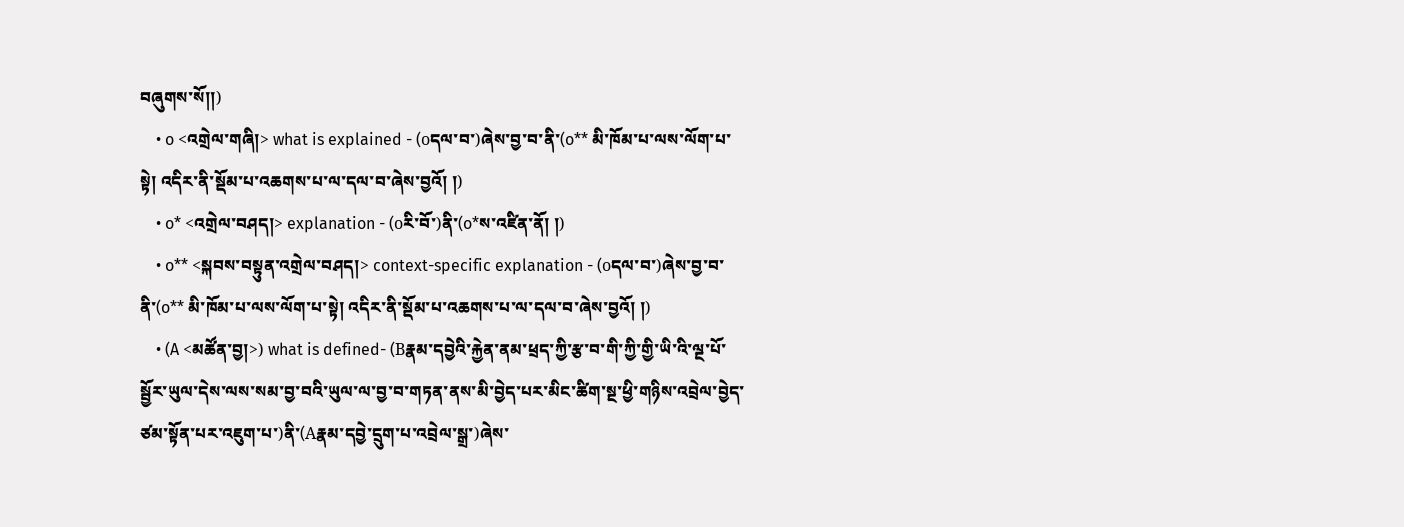བཞུགས་སོ།།)
    • o <འགྲེལ་གཞི།> what is explained - (oདལ་བ་)ཞེས་བྱ་བ་ནི་(o** མི་ཁོམ་པ་ལས་ལོག་པ་སྟེ། འདིར་ནི་སྡོམ་པ་འཆགས་པ་ལ་དལ་བ་ཞེས་བྱའོ། །)
    • o* <འགྲེལ་བཤད།> explanation - (oརི་བོ་)ནི་(o*ས་འཛིན་ནོ། །)
    • o** <སྐབས་བསྟུན་འགྲེལ་བཤད།> context-specific explanation - (oདལ་བ་)ཞེས་བྱ་བ་ནི་(o** མི་ཁོམ་པ་ལས་ལོག་པ་སྟེ། འདིར་ནི་སྡོམ་པ་འཆགས་པ་ལ་དལ་བ་ཞེས་བྱའོ། །)
    • (A <མཚོན་བྱ།>) what is defined- (Bརྣམ་དབྱེའི་རྐྱེན་ནམ་ཕྲད་ཀྱི་རྩ་བ་གི་ཀྱི་གྱི་ཡི་འི་ལྔ་པོ་སྦྱོར་ཡུལ་དེས་ལས་སམ་བྱ་བའི་ཡུལ་ལ་བྱ་བ་གཏན་ནས་མི་བྱེད་པར་མིང་ཚིག་སྔ་ཕྱི་གཉིས་འབྲེལ་བྱེད་ཙམ་སྟོན་པར་འཇུག་པ་)ནི་(Aརྣམ་དབྱེ་དྲུག་པ་འབྲེལ་སྒྲ་)ཞེས་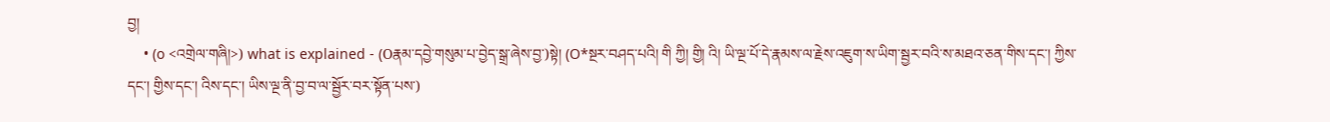བྱ།
    • (o <འགྲེལ་གཞི།>) what is explained - (Oརྣམ་དབྱེ་གསུམ་པ་བྱེད་སྒྲ་ཞེས་བྱ་)སྟེ། (O*སྔར་བཤད་པའི། གི ཀྱི། གྱི། འི། ཡི་ལྔ་པོ་དེ་རྣམས་ལ་རྗེས་འཇུག་ས་ཡིག་སྦྱར་བའི་ས་མཐའ་ཅན་གིས་དང་། ཀྱིས་དང་། གྱིས་དང་། འིས་དང་། ཡིས་ལྔ་ནི་བྱ་བ་ལ་སྦྱོར་བར་སྟོན་པས་)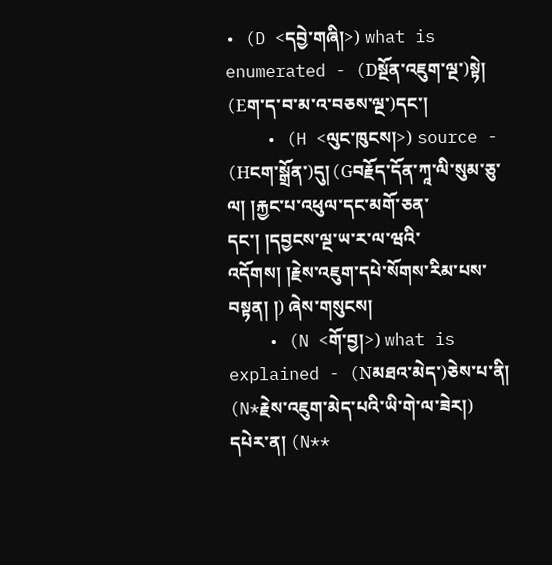• (D <དབྱེ་གཞི།>) what is enumerated - (Dསྔོན་འཇུག་ལྔ་)སྟེ། (Eག་ད་བ་མ་འ་བཅས་ལྔ་)དང་།
    • (H <ལུང་ཁུངས།>) source - (Hངག་སྒྲོན་)དུ།(Gབརྗོད་དོན་ཀཱ་ལི་སུམ་ཅུ་ལ། །རྐྱང་པ་འཕུལ་དང་མགོ་ཅན་དང་། །དབྱངས་ལྔ་ཡ་ར་ལ་ཝའི་འདོགས། །རྗེས་འཇུག་དཔེ་སོགས་རིམ་པས་བསྟན། །) ཞེས་གསུངས།
    • (N <གོ་བྱ།>) what is explained - (Nམཐའ་མེད་)ཅེས་པ་ནི། (N*རྗེས་འཇུག་མེད་པའི་ཡི་གེ་ལ་ཟེར།) དཔེར་ན། (N**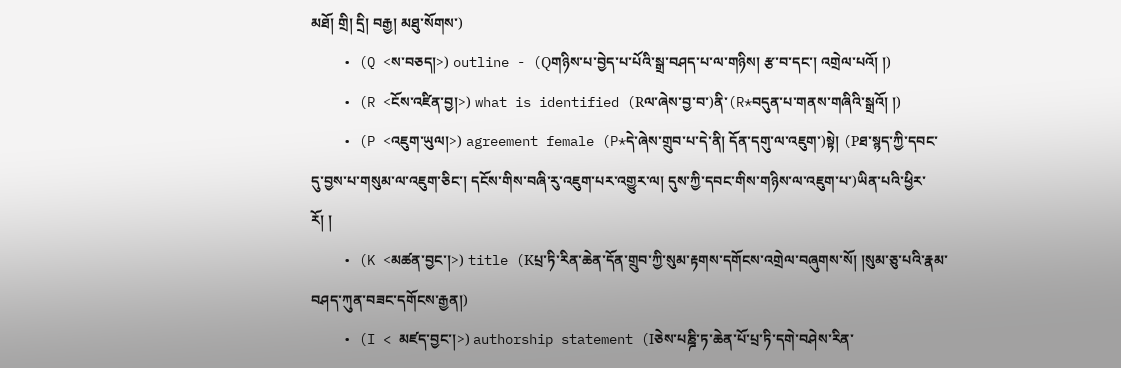མཐོ། གྲི། དྲི། བརྒྱ། མཐུ་སོགས་)
    • (Q <ས་བཅད།>) outline - (Qགཉིས་པ་བྱེད་པ་པོའི་སྒྲ་བཤད་པ་ལ་གཉིས། རྩ་བ་དང་། འགྲེལ་པའོ། །)
    • (R <ངོས་འཛིན་བྱ།>) what is identified (Rལ་ཞེས་བྱ་བ་)ནི་(R*བདུན་པ་གནས་གཞིའི་སྒྲའོ། །)
    • (P <འཇུག་ཡུལ།>) agreement female (P*དེ་ཞེས་གྲུབ་པ་དེ་ནི། དོན་དགུ་ལ་འཇུག་)སྟེ། (Pཐ་སྙད་ཀྱི་དབང་དུ་བྱས་པ་གསུམ་ལ་འཇུག་ཅིང་། དངོས་གིས་བཞི་རུ་འཇུག་པར་འགྱུར་ལ། དུས་ཀྱི་དབང་གིས་གཉིས་ལ་འཇུག་པ་)ཡིན་པའི་ཕྱིར་རོ། །
    • (K <མཚན་བྱང་།>) title (Kཔྲ་ཏི་རིན་ཆེན་དོན་གྲུབ་ཀྱི་སུམ་རྟགས་དགོངས་འགྲེལ་བཞུགས་སོ། །སུམ་ཅུ་པའི་རྣམ་བཤད་ཀུན་བཟང་དགོངས་རྒྱན།)
    • (I < མཛད་བྱང་།>) authorship statement (Iཅེས་པཎྜི་ཏ་ཆེན་པོ་པྲ་ཏི་དགེ་བཤེས་རིན་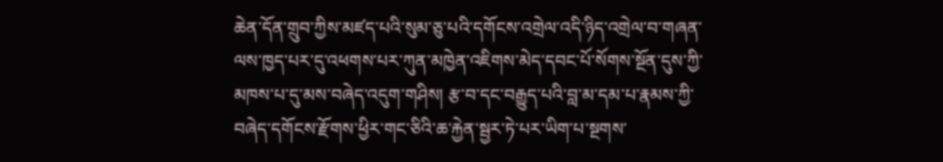ཆེན་དོན་གྲུབ་ཀྱིས་མཛད་པའི་སུམ་ཅུ་པའི་དགོངས་འགྲེལ་འདི་ཉིད་འགྲེལ་བ་གཞན་ལས་ཁྱད་པར་དུ་འཕགས་པར་ཀུན་མཁྱེན་འཇིགས་མེད་དབང་པོ་སོགས་སྔོན་དུས་ཀྱི་མཁས་པ་དུ་མས་བཞེད་འདུག་གཤིས། རྩ་བ་དང་བརྒྱུད་པའི་བླ་མ་དམ་པ་རྣམས་ཀྱི་བཞེད་དགོངས་རྫོགས་ཕྱིར་གང་ཅིའི་ཆ་རྐྱེན་སྦྱར་ཏེ་པར་ཡིག་པ་སྔགས་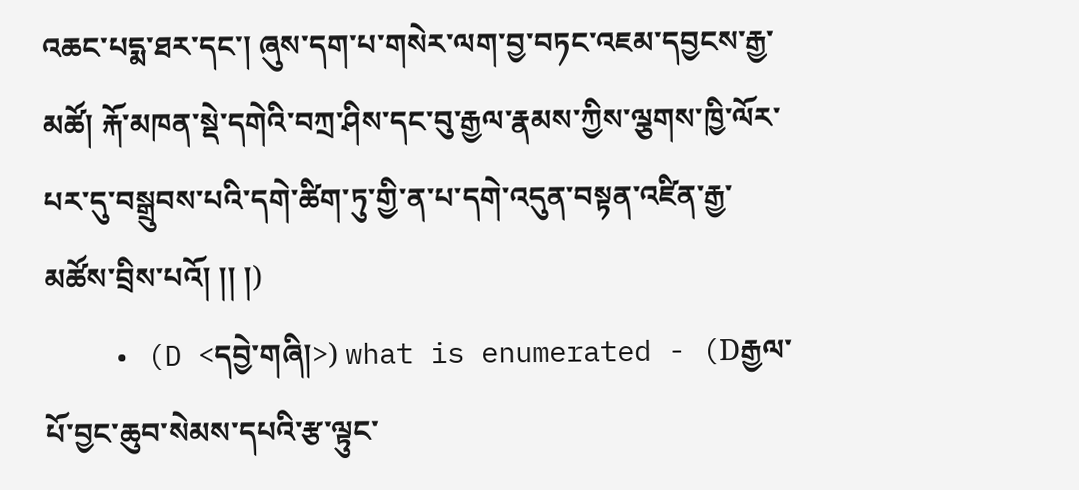འཆང་པདྨ་ཐར་དང་། ཞུས་དག་པ་གསེར་ལག་བྱ་བཏང་འཇམ་དབྱངས་རྒྱ་མཚོ། རྐོ་མཁན་སྡེ་དགེའི་བཀྲ་ཤིས་དང་བུ་རྒྱལ་རྣམས་ཀྱིས་ལྕགས་ཁྱི་ལོར་པར་དུ་བསྒྲུབས་པའི་དགེ་ཚིག་ཏུ་གྱི་ན་པ་དགེ་འདུན་བསྟན་འཛིན་རྒྱ་མཚོས་བྲིས་པའོ། །། །)
    • (D <དབྱེ་གཞི།>) what is enumerated - (Dརྒྱལ་པོ་བྱང་ཆུབ་སེམས་དཔའི་རྩ་ལྟུང་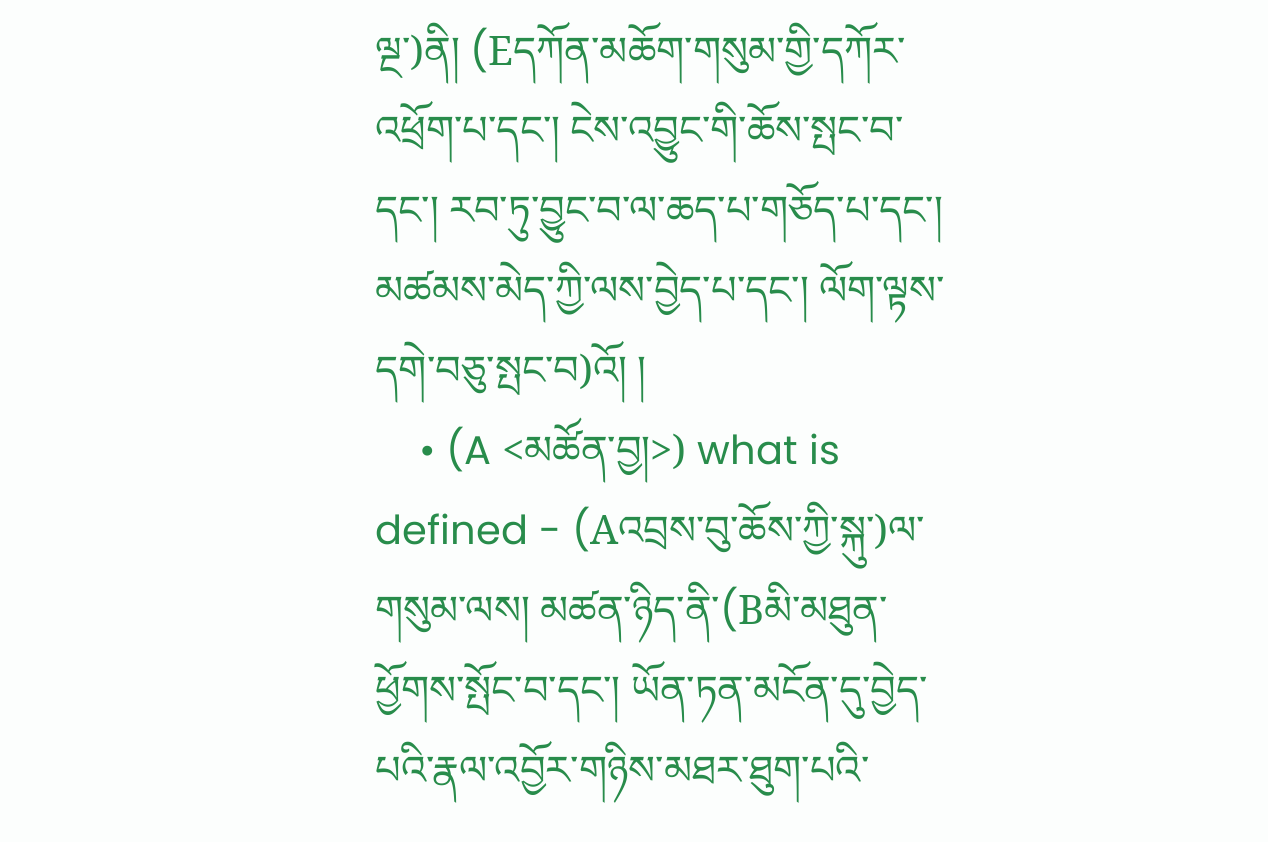ལྔ་)ནི། (Eདཀོན་མཆོག་གསུམ་གྱི་དཀོར་འཕྲོག་པ་དང་། ངེས་འབྱུང་གི་ཆོས་སྤང་བ་དང་། རབ་ཏུ་བྱུང་བ་ལ་ཆད་པ་གཅོད་པ་དང་། མཚམས་མེད་ཀྱི་ལས་བྱེད་པ་དང་། ལོག་ལྟས་དགེ་བཅུ་སྤང་བ)འོ། །
    • (A <མཚོན་བྱ།>) what is defined - (Aའབྲས་བུ་ཆོས་ཀྱི་སྐུ་)ལ་གསུམ་ལས། མཚན་ཉིད་ནི་(Bམི་མཐུན་ཕྱོགས་སྤོང་བ་དང་། ཡོན་ཏན་མངོན་དུ་བྱེད་པའི་རྣལ་འབྱོར་གཉིས་མཐར་ཐུག་པའི་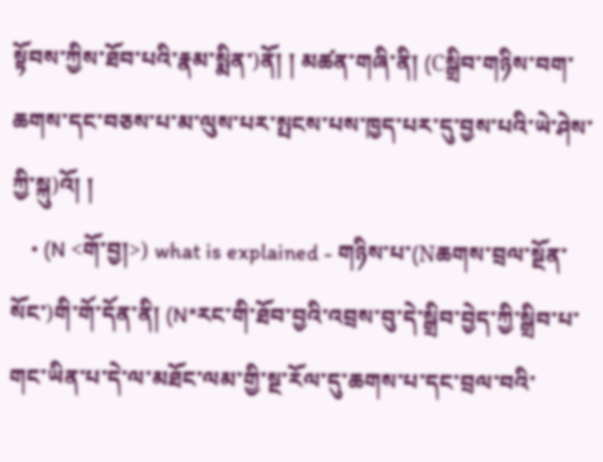སྟོབས་ཀྱིས་ཐོབ་པའི་རྣམ་སྨིན་)ནོ། ། མཚན་གཞི་ནི། (Cསྒྲིབ་གཉིས་བག་ཆགས་དང་བཅས་པ་མ་ལུས་པར་སྤངས་པས་ཁྱད་པར་དུ་བྱས་པའི་ཡེ་ཤེས་ཀྱི་སྐུ)འོ། །
    • (N <གོ་བྱ།>) what is explained - གཉིས་པ་(Nཆགས་བྲལ་སྔོན་སོང་)གི་གོ་དོན་ནི། (N*རང་གི་ཐོབ་བྱའི་འབྲས་བུ་དེ་སྒྲིབ་བྱེད་ཀྱི་སྒྲིབ་པ་གང་ཡིན་པ་དེ་ལ་མཐོང་ལམ་གྱི་སྔ་རོལ་དུ་ཆགས་པ་དང་བྲལ་བའི་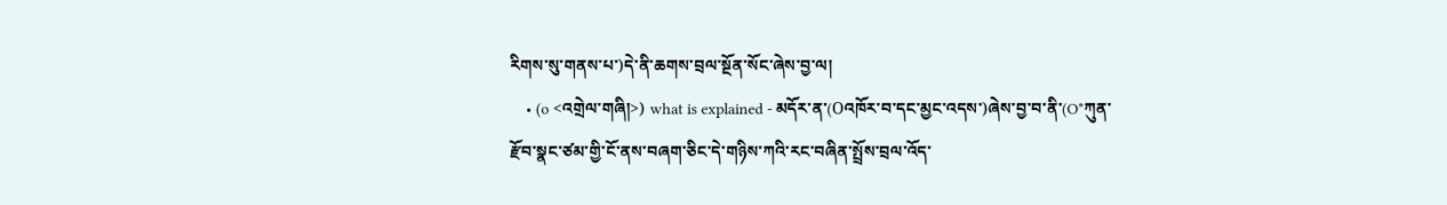རིགས་སུ་གནས་པ་)དེ་ནི་ཆགས་བྲལ་སྔོན་སོང་ཞེས་བྱ་ལ།
    • (o <འགྲེལ་གཞི།>) what is explained - མདོར་ན་(Oའཁོར་བ་དང་མྱང་འདས་)ཞེས་བྱ་བ་ནི་(O*ཀུན་རྫོབ་སྣང་ཙམ་གྱི་ངོ་ནས་བཞག་ཅིང་དེ་གཉིས་ཀའི་རང་བཞིན་སྤྲོས་བྲལ་འོད་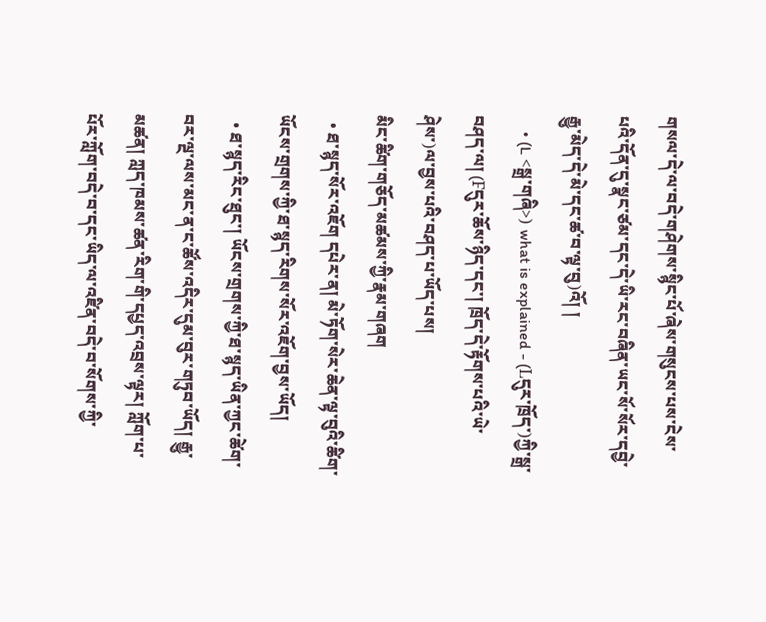གསལ་དེ་ལ་བདེ་གཤེགས་སྙིང་པོ་ཞེས་གསུངས་པས་ངེས་པའི་དོན་དུ་སྣང་ཙམ་དང་དེ་ཡི་རང་བཞིན་ཡང་སོ་སོར་དབྱེ་རྒྱུ་མེད་དེ་མེ་དང་ཚ་བ་ལྟ་བུ)འོ། །
    • (L <སྒྲ་གཞི>) what is explained - (Lདུར་ཁྲོད་)ཀྱི་སྒྲ་བཤད་ལ། (Fདུར་ཆོས་ཉིད་དང་། ཁྲོད་དེ་རྟོགས་པའི་ཡེ་ཤེས་)ལ་བྱས་པའི་བཤད་པ་ཡོད་པས།
མིང་ཚིག་གཅོད་མཚམས་ཀྱི་རྣམ་གཞག
  • ཐ་སྙད་སོར་འཇོག དཔེར་ན། མེ་ཏོག་སེར་ཆེན་ལྟ་བུའི་ཚིག་ཡོངས་གྲགས་ཀྱི་ཐ་སྙད་རིགས་སོར་འཇོག་བྱས་ཡོད།
  • ཐ་སྙད་རིང་ཐུང་། ཡོངས་གྲགས་ཀྱི་ཐ་སྙད་ཡིན་ཀྱང་ཚེག་བར་ལྔ་ལས་མང་ན་ང་ཚོས་འདིར་དུམ་བུར་གཏུབ་ཡོད། རྒྱུ་མཚན། ཀླད་ཁམས་ཚན་རིག་གི་དཔྱད་འབྲས་ལྟར། ཀློག་པ་པོར་ཀློག་བདེ་བ་དང་ཡིད་ལ་འཛིན་བདེ་བ་སོགས་ཀྱི་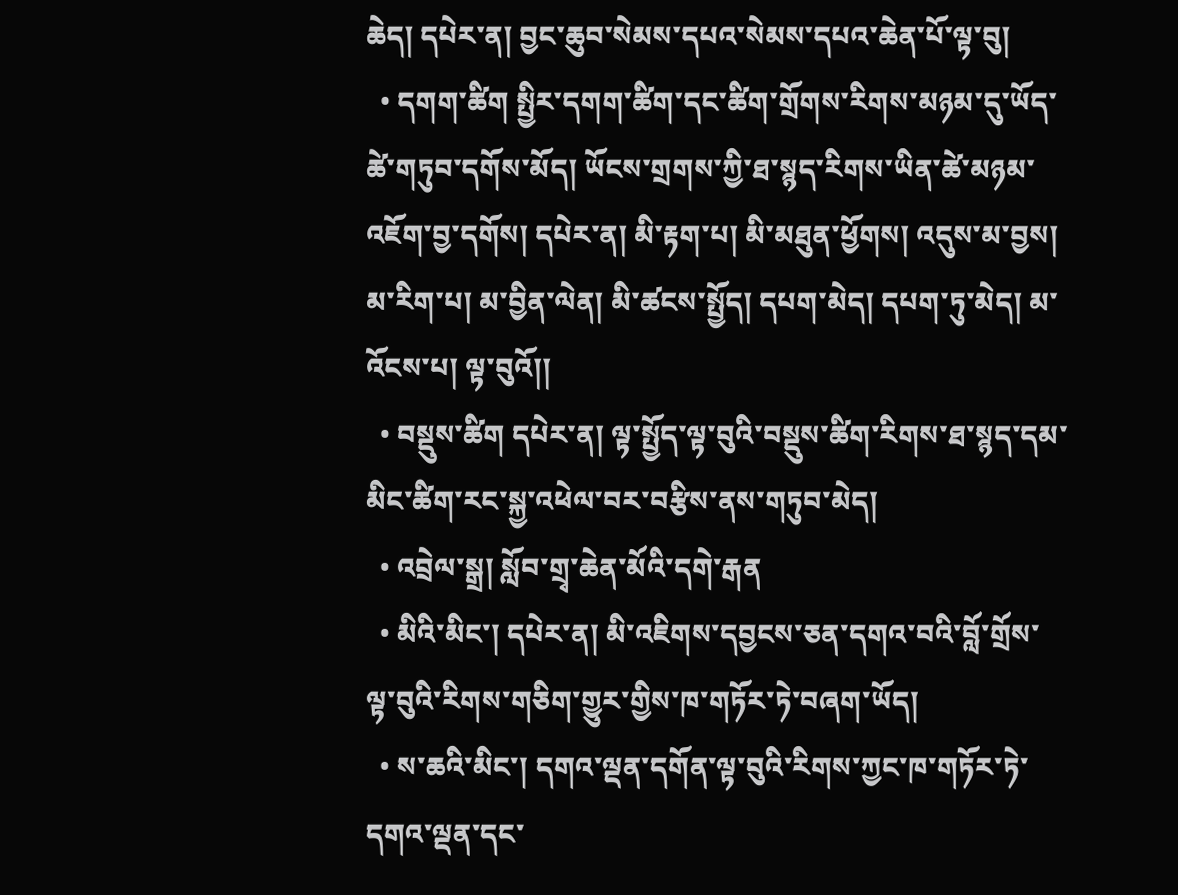ཆེད། དཔེར་ན། བྱང་ཆུབ་སེམས་དཔའ་སེམས་དཔའ་ཆེན་པོ་ལྟ་བུ།
  • དགག་ཚིག སྤྱིར་དགག་ཚིག་དང་ཚིག་གྲོགས་རིགས་མཉམ་དུ་ཡོད་ཚེ་གཏུབ་དགོས་མོད། ཡོངས་གྲགས་ཀྱི་ཐ་སྙད་རིགས་ཡིན་ཚེ་མཉམ་འཇོག་བྱ་དགོས། དཔེར་ན། མི་རྟག་པ། མི་མཐུན་ཕྱོགས། འདུས་མ་བྱས། མ་རིག་པ། མ་བྱིན་ལེན། མི་ཚངས་སྤྱོད། དཔག་མེད། དཔག་ཏུ་མེད། མ་འོངས་པ། ལྟ་བུའོ།།
  • བསྡུས་ཚིག དཔེར་ན། ལྟ་སྤྱོད་ལྟ་བུའི་བསྡུས་ཚིག་རིགས་ཐ་སྙད་དམ་མིང་ཚིག་རང་སྐྱ་འཕེལ་བར་བརྩིས་ནས་གཏུབ་མེད།
  • འབྲེལ་སྒྲ། སློབ་གྲྭ་ཆེན་མོའི་དགེ་རྒན
  • མིའི་མིང་། དཔེར་ན། མི་འཇིགས་དབྱངས་ཅན་དགའ་བའི་བློ་གྲོས་ལྟ་བུའི་རིགས་གཅིག་གྱུར་གྱིས་ཁ་གཏོར་ཏེ་བཞག་ཡོད།
  • ས་ཆའི་མིང་། དགའ་ལྡན་དགོན་ལྟ་བུའི་རིགས་ཀྱང་ཁ་གཏོར་ཏེ་དགའ་ལྡན་དང་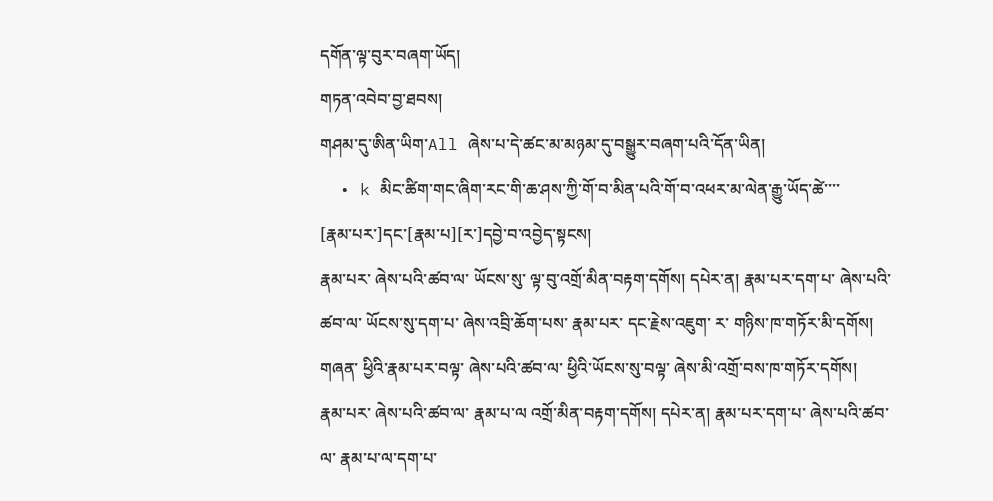དགོན་ལྟ་བུར་བཞག་ཡོད།
གཏན་འབེབ་བྱ་ཐབས།
གཤམ་དུ་ཨིན་ཡིག་All ཞེས་པ་དེ་ཚང་མ་མཉམ་དུ་བསྒྱུར་བཞག་པའི་དོན་ཡིན།
  • k མིང་ཚིག་གང་ཞིག་རང་གི་ཆ་ཤས་ཀྱི་གོ་བ་མིན་པའི་གོ་བ་འཕར་མ་ལེན་རྒྱུ་ཡོད་ཚེ་་་་
[རྣམ་པར་]དང་[རྣམ་པ][ར་]དབྱེ་བ་འབྱེད་སྟངས།
རྣམ་པར་ ཞེས་པའི་ཚབ་ལ་ ཡོངས་སུ་ ལྟ་བུ་འགྲོ་མིན་བརྟག་དགོས། དཔེར་ན། རྣམ་པར་དག་པ་ ཞེས་པའི་ཚབ་ལ་ ཡོངས་སུ་དག་པ་ ཞེས་འབྲི་ཆོག་པས་ རྣམ་པར་ དང་རྗེས་འཇུག་ ར་ གཉིས་ཁ་གཏོར་མི་དགོས། གཞན་ ཕྱིའི་རྣམ་པར་བལྟ་ ཞེས་པའི་ཚབ་ལ་ ཕྱིའི་ཡོངས་སུ་བལྟ་ ཞེས་མི་འགྲོ་བས་ཁ་གཏོར་དགོས།
རྣམ་པར་ ཞེས་པའི་ཚབ་ལ་ རྣམ་པ་ལ འགྲོ་མིན་བརྟག་དགོས། དཔེར་ན། རྣམ་པར་དག་པ་ ཞེས་པའི་ཚབ་ལ་ རྣམ་པ་ལ་དག་པ་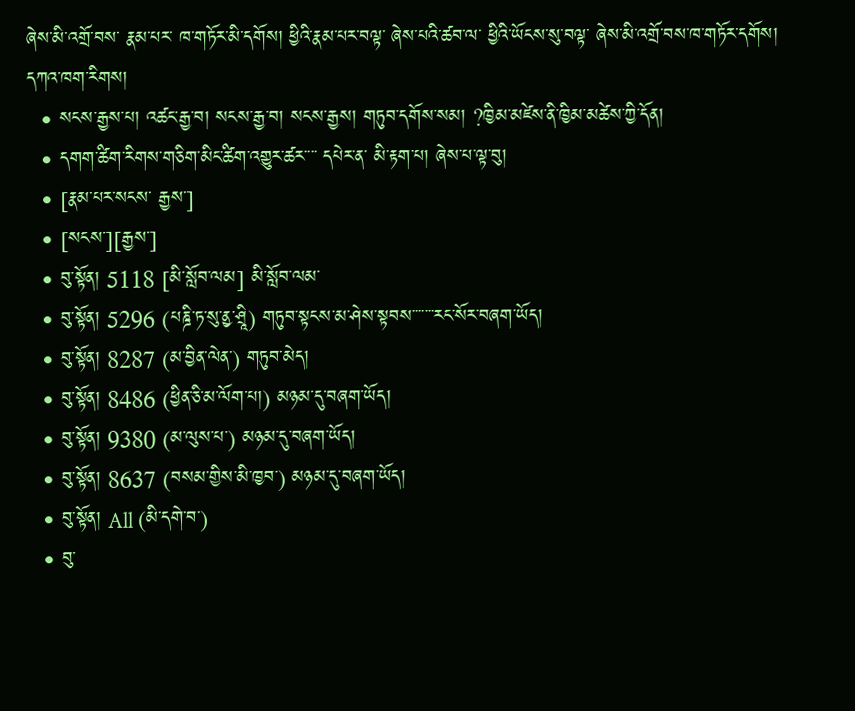ཞེས་མི་འགྲོ་བས་ རྣམ་པར་ ཁ་གཏོར་མི་དགོས། ཕྱིའི་རྣམ་པར་བལྟ་ ཞེས་པའི་ཚབ་ལ་ ཕྱིའི་ཡོངས་སུ་བལྟ་ ཞེས་མི་འགྲོ་བས་ཁ་གཏོར་དགོས།
དཀའ་ཁག་རིགས།
  • སངས་རྒྱས་པ། འཚང་རྒྱ་བ། སངས་རྒྱ་བ། སངས་རྒྱས། གཏུབ་དགོས་སམ། ?ཁྱིམ་མཛེས་ནི་ཁྱིམ་མཚེས་ཀྱི་དོན།
  • དགག་ཚིག་རིགས་གཅིག་མིང་ཚིག་འགྱུར་ཚར་་་་ དཔེར་ན་ མི་རྟག་པ། ཞེས་པ་ལྟ་བུ།
  • [རྣམ་པར་སངས་ རྒྱས་]
  • [སངས་][རྒྱས་]
  • བུ་སྟོན། 5118 [མི་སློབ་ལམ] མི་སློབ་ལམ་
  • བུ་སྟོན། 5296 (པཎྜི་ཏ་སུ་ནྱ་ཤྲཱི) གཏུབ་སྟངས་མ་ཤེས་སྟབས་་་་་་་རང་སོར་བཞག་ཡོད།
  • བུ་སྟོན། 8287 (མ་བྱིན་ལེན་) གཏུབ་མེད།
  • བུ་སྟོན། 8486 (ཕྱིན་ཅི་མ་ལོག་པ།) མཉམ་དུ་བཞག་ཡོད།
  • བུ་སྟོན། 9380 (མ་ལུས་པ་) མཉམ་དུ་བཞག་ཡོད།
  • བུ་སྟོན། 8637 (བསམ་གྱིས་མི་ཁྱབ་) མཉམ་དུ་བཞག་ཡོད།
  • བུ་སྟོན། All (མི་དགེ་བ་)
  • བུ་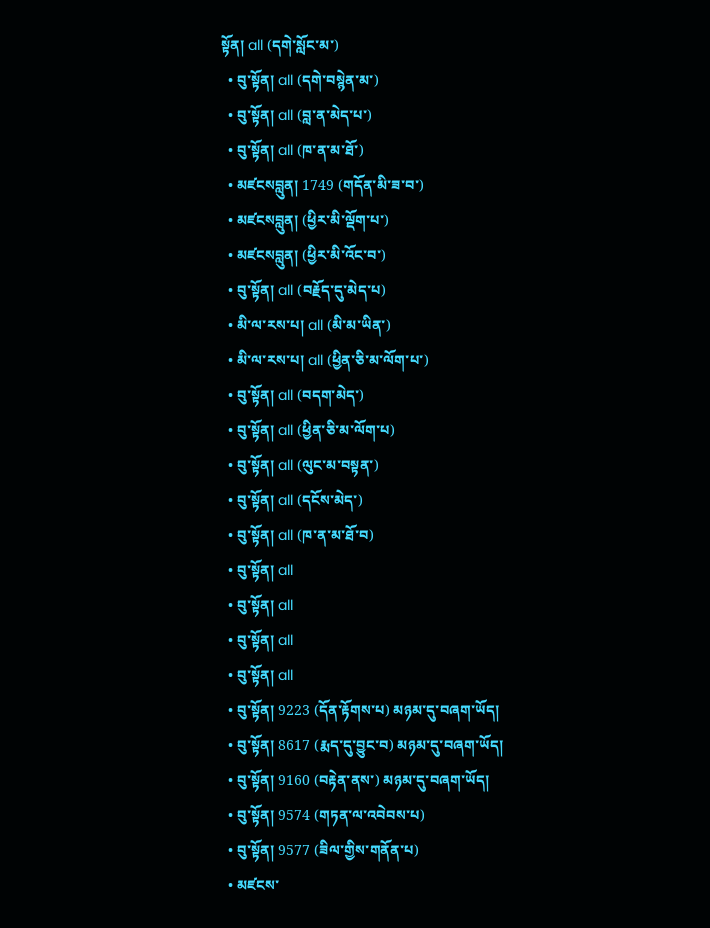སྟོན། all (དགེ་སློང་མ་)
  • བུ་སྟོན། all (དགེ་བསྙེན་མ་)
  • བུ་སྟོན། all (བླ་ན་མེད་པ་)
  • བུ་སྟོན། all (ཁ་ན་མ་ཐོ་)
  • མཛངསབླུན། 1749 (གདོན་མི་ཟ་བ་)
  • མཛངསབླུན། (ཕྱིར་མི་ལྡོག་པ་)
  • མཛངསབླུན། (ཕྱིར་མི་འོང་བ་)
  • བུ་སྟོན། all (བརྗོད་དུ་མེད་པ)
  • མི་ལ་རས་པ། all (མི་མ་ཡིན་)
  • མི་ལ་རས་པ། all (ཕྱིན་ཅི་མ་ལོག་པ་)
  • བུ་སྟོན། all (བདག་མེད་)
  • བུ་སྟོན། all (ཕྱིན་ཅི་མ་ལོག་པ)
  • བུ་སྟོན། all (ལུང་མ་བསྟན་)
  • བུ་སྟོན། all (དངོས་མེད་)
  • བུ་སྟོན། all (ཁ་ན་མ་ཐོ་བ)
  • བུ་སྟོན། all
  • བུ་སྟོན། all
  • བུ་སྟོན། all
  • བུ་སྟོན། all
  • བུ་སྟོན། 9223 (དོན་རྟོགས་པ) མཉམ་དུ་བཞག་ཡོད།
  • བུ་སྟོན། 8617 (རྨད་དུ་བྱུང་བ) མཉམ་དུ་བཞག་ཡོད།
  • བུ་སྟོན། 9160 (བརྟེན་ནས་) མཉམ་དུ་བཞག་ཡོད།
  • བུ་སྟོན། 9574 (གཏན་ལ་འབེབས་པ)
  • བུ་སྟོན། 9577 (ཟིལ་གྱིས་གནོན་པ)
  • མཛངས་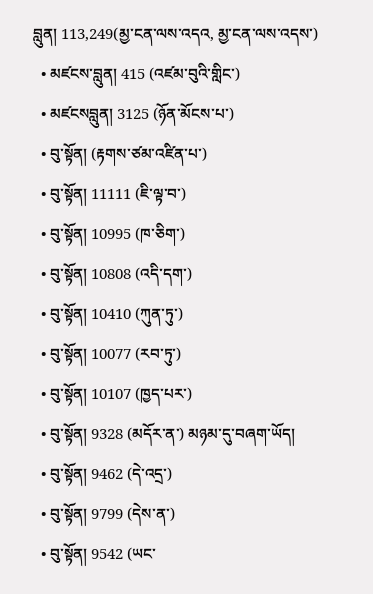བླུན། 113,249(མྱ་ངན་ལས་འདའ, མྱ་ངན་ལས་འདས་)
  • མཛངས་བླུན། 415 (འཛམ་བུའི་གླིང་)
  • མཛངསབླུན། 3125 (ཉོན་མོངས་པ་)
  • བུ་སྟོན། (རྟགས་ཙམ་འཛིན་པ་)
  • བུ་སྟོན། 11111 (ཇི་ལྟ་བ་)
  • བུ་སྟོན། 10995 (ཁ་ཅིག་)
  • བུ་སྟོན། 10808 (འདི་དག་)
  • བུ་སྟོན། 10410 (ཀུན་ཏུ་)
  • བུ་སྟོན། 10077 (རབ་ཏུ་)
  • བུ་སྟོན། 10107 (ཁྱད་པར་)
  • བུ་སྟོན། 9328 (མདོར་ན་) མཉམ་དུ་བཞག་ཡོད།
  • བུ་སྟོན། 9462 (དེ་འདྲ་)
  • བུ་སྟོན། 9799 (དེས་ན་)
  • བུ་སྟོན། 9542 (ཡང་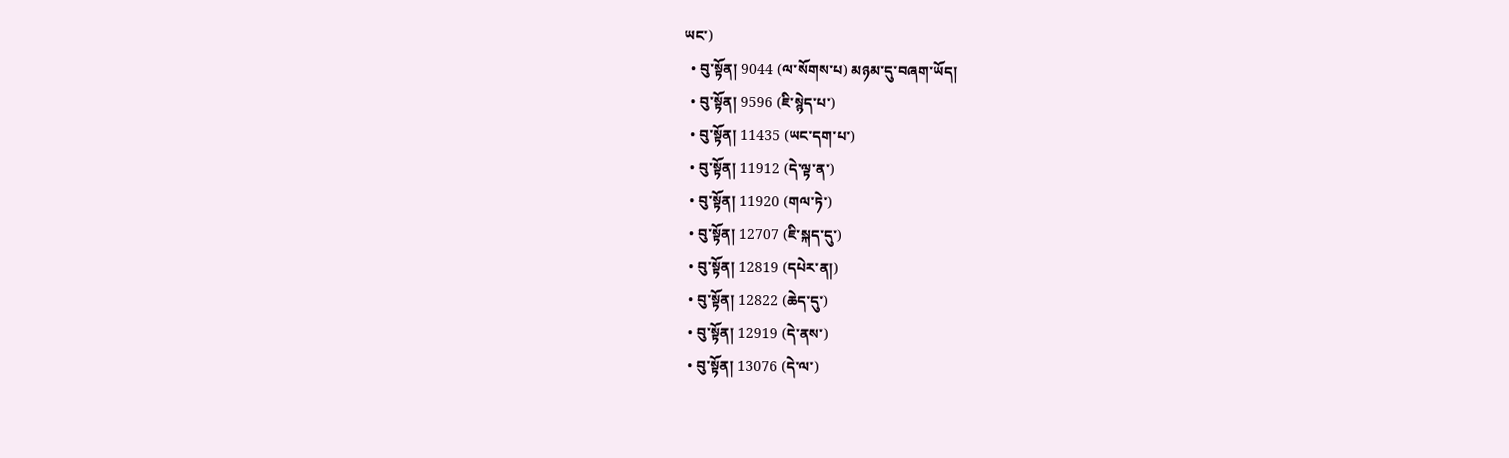ཡང་)
  • བུ་སྟོན། 9044 (ལ་སོགས་པ) མཉམ་དུ་བཞག་ཡོད།
  • བུ་སྟོན། 9596 (ཇི་སྙེད་པ་)
  • བུ་སྟོན། 11435 (ཡང་དག་པ་)
  • བུ་སྟོན། 11912 (དེ་ལྟ་ན་)
  • བུ་སྟོན། 11920 (གལ་ཏེ་)
  • བུ་སྟོན། 12707 (ཇི་སྐད་དུ་)
  • བུ་སྟོན། 12819 (དཔེར་ན།)
  • བུ་སྟོན། 12822 (ཆེད་དུ་)
  • བུ་སྟོན། 12919 (དེ་ནས་)
  • བུ་སྟོན། 13076 (དེ་ལ་)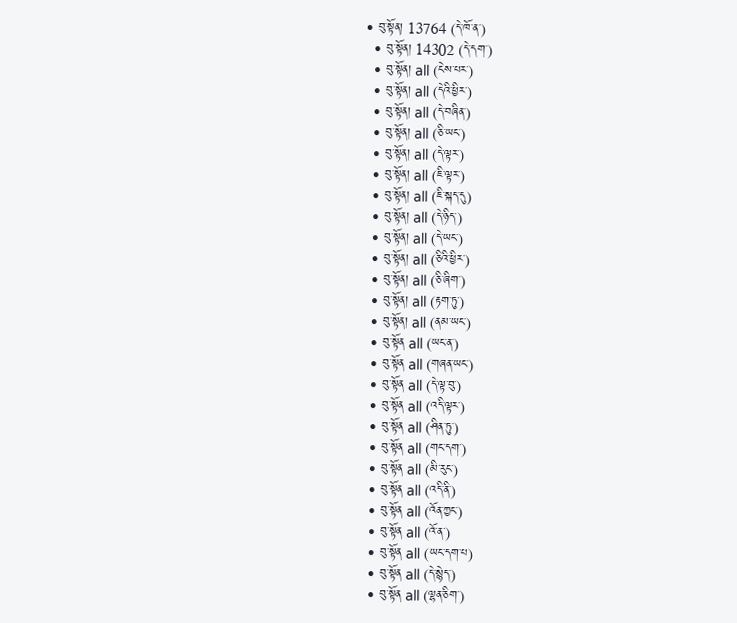• བུ་སྟོན། 13764 (དེ་ཁོ་ན་)
  • བུ་སྟོན། 14302 (དེ་དག་)
  • བུ་སྟོན། all (ངེས་པར་)
  • བུ་སྟོན། all (དེའི་ཕྱིར་)
  • བུ་སྟོན། all (དེ་བཞིན་)
  • བུ་སྟོན། all (ཅི་ཡང་)
  • བུ་སྟོན། all (དེ་ལྟར་)
  • བུ་སྟོན། all (ཇི་ལྟར་)
  • བུ་སྟོན། all (ཇི་སྐད་དུ)
  • བུ་སྟོན། all (དེ་ཉིད་)
  • བུ་སྟོན། all (དེ་ཡང་)
  • བུ་སྟོན། all (ཅིའི་ཕྱིར་)
  • བུ་སྟོན། all (ཅི་ཞིག་)
  • བུ་སྟོན། all (རྟག་ཏུ་)
  • བུ་སྟོན། all (ནམ་ཡང་)
  • བུ་སྟོན all (ཡང་ན་)
  • བུ་སྟོན all (གཞན་ཡང་)
  • བུ་སྟོན all (དེ་ལྟ་བུ་)
  • བུ་སྟོན all (འདི་ལྟར་)
  • བུ་སྟོན all (ཤིན་ཏུ་)
  • བུ་སྟོན all (གང་དག་)
  • བུ་སྟོན all (མི་རུང་)
  • བུ་སྟོན all (འདི་ནི་)
  • བུ་སྟོན all (འོན་ཀྱང་)
  • བུ་སྟོན all (འོ་ན་)
  • བུ་སྟོན all (ཡང་དག་པ)
  • བུ་སྟོན all (དེ་སྙེད་)
  • བུ་སྟོན all (ལྷན་ཅིག་)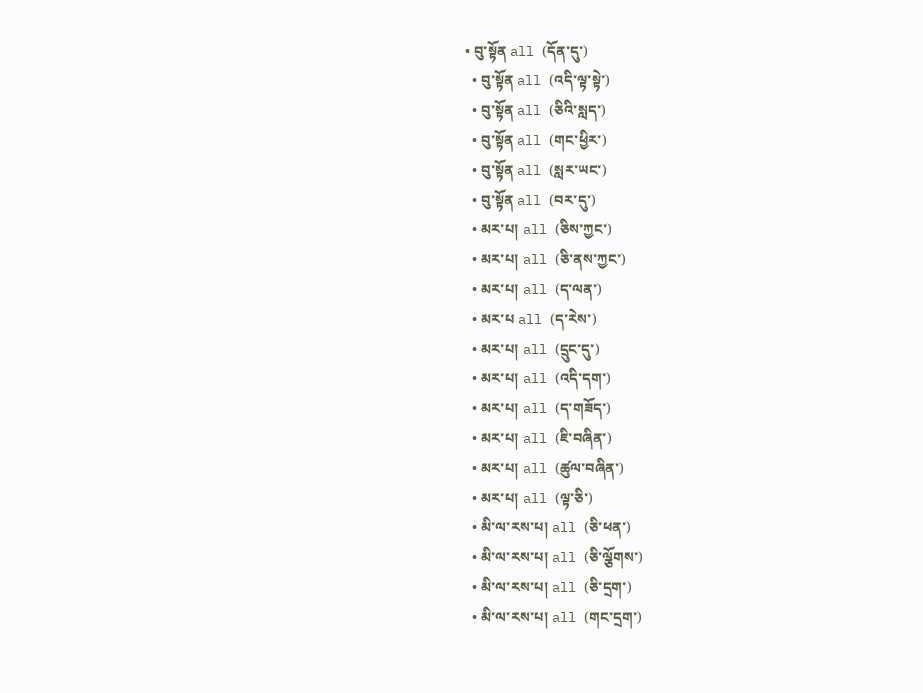• བུ་སྟོན all (དོན་དུ་)
  • བུ་སྟོན all (འདི་ལྟ་སྟེ་)
  • བུ་སྟོན all (ཅིའི་སླད་)
  • བུ་སྟོན all (གང་ཕྱིར་)
  • བུ་སྟོན all (སླར་ཡང་)
  • བུ་སྟོན all (བར་དུ་)
  • མར་པ། all (ཅིས་ཀྱང་)
  • མར་པ། all (ཅི་ནས་ཀྱང་)
  • མར་པ། all (ད་ལན་)
  • མར་པ all (ད་རེས་)
  • མར་པ། all (དྲུང་དུ་)
  • མར་པ། all (འདི་དག་)
  • མར་པ། all (ད་གཟོད་)
  • མར་པ། all (ཇི་བཞིན་)
  • མར་པ། all (ཚུལ་བཞིན་)
  • མར་པ། all (ལྟ་ཅི་)
  • མི་ལ་རས་པ། all (ཅི་ཕན་)
  • མི་ལ་རས་པ། all (ཅི་ལྕོགས་)
  • མི་ལ་རས་པ། all (ཅི་དྲག་)
  • མི་ལ་རས་པ། all (གང་དྲག་)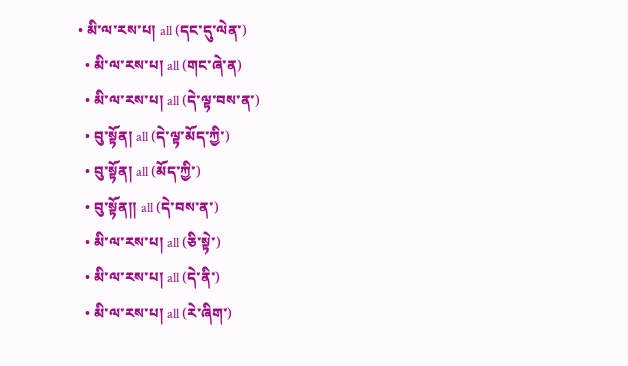• མི་ལ་རས་པ། all (དང་དུ་ལེན་)
  • མི་ལ་རས་པ། all (གང་ཞེ་ན)
  • མི་ལ་རས་པ། all (དེ་ལྟ་བས་ན་)
  • བུ་སྟོན། all (དེ་ལྟ་མོད་ཀྱི་)
  • བུ་སྟོན། all (མོད་ཀྱི་)
  • བུ་སྟོན།། all (དེ་བས་ན་)
  • མི་ལ་རས་པ། all (ཅི་སྟེ་)
  • མི་ལ་རས་པ། all (དེ་ནི་)
  • མི་ལ་རས་པ། all (རེ་ཞིག་)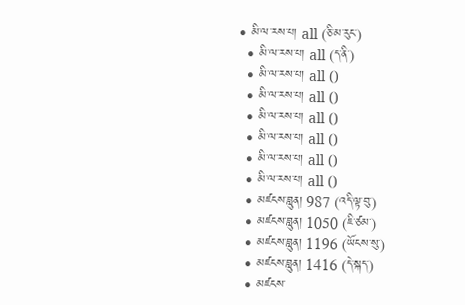• མི་ལ་རས་པ། all (ཅི་མ་རུང་)
  • མི་ལ་རས་པ། all (ད་ནི་)
  • མི་ལ་རས་པ། all ()
  • མི་ལ་རས་པ། all ()
  • མི་ལ་རས་པ། all ()
  • མི་ལ་རས་པ། all ()
  • མི་ལ་རས་པ། all ()
  • མི་ལ་རས་པ། all ()
  • མཛངས་བླུན། 987 (འདི་ལྟ་བུ་)
  • མཛངས་བླུན། 1050 (ཇི་ཙམ་)
  • མཛངས་བླུན། 1196 (ཡོངས་སུ་)
  • མཛངས་བླུན། 1416 (དེ་སྐད་)
  • མཛངས་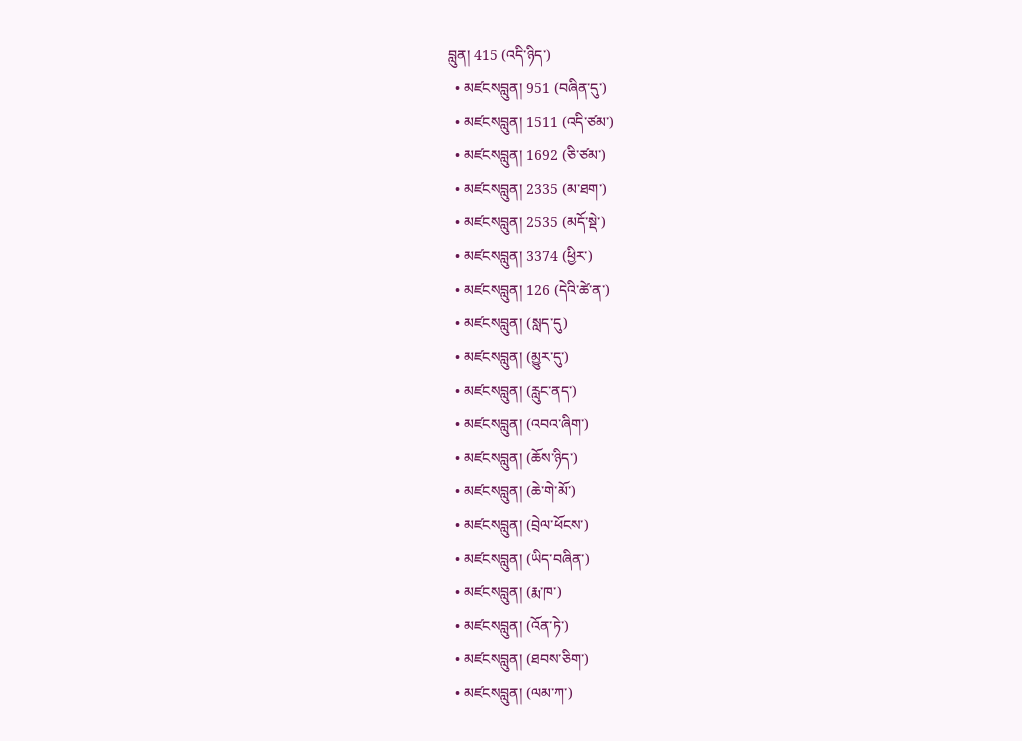བླུན། 415 (འདི་ཉིད་)
  • མཛངསབླུན། 951 (བཞིན་དུ་)
  • མཛངསབླུན། 1511 (འདི་ཙམ་)
  • མཛངསབླུན། 1692 (ཅི་ཙམ་)
  • མཛངསབླུན། 2335 (མ་ཐག་)
  • མཛངསབླུན། 2535 (མདོ་སྡེ་)
  • མཛངསབླུན། 3374 (ཕྱིར་)
  • མཛངསབླུན། 126 (དེའི་ཚེ་ན་)
  • མཛངསབླུན། (སླད་དུ)
  • མཛངསབླུན། (མྱུར་དུ་)
  • མཛངསབླུན། (རླུང་ནད་)
  • མཛངསབླུན། (འབའ་ཞིག་)
  • མཛངསབླུན། (ཆོས་ཉིད་)
  • མཛངསབླུན། (ཆེ་གེ་མོ་)
  • མཛངསབླུན། (བྲེལ་ཕོངས་)
  • མཛངསབླུན། (ཡིད་བཞིན་)
  • མཛངསབླུན། (རྨ་ཁ་)
  • མཛངསབླུན། (འོན་ཏེ་)
  • མཛངསབླུན། (ཐབས་ཅིག་)
  • མཛངསབླུན། (ལམ་ཀ་)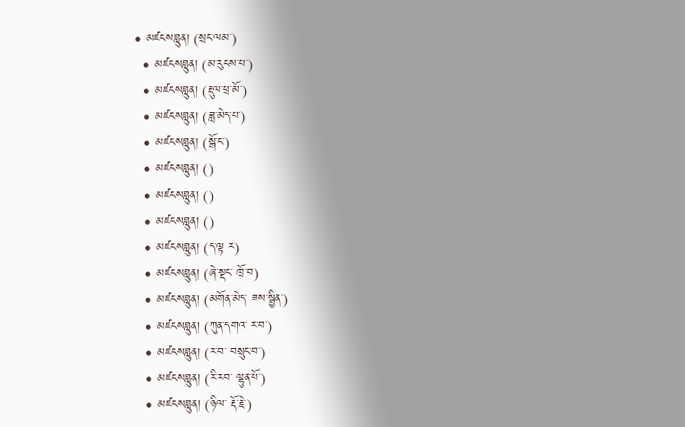• མཛངསབླུན། (སྲང་ལམ་)
  • མཛངསབླུན། (མ་རུངས་པ་)
  • མཛངསབླུན། (རྡུལ་ཕྲ་མོ་)
  • མཛངསབླུན། (ཟླ་མེད་པ་)
  • མཛངསབླུན། (སྒོ་ང་)
  • མཛངསབླུན། ()
  • མཛངསབླུན། ()
  • མཛངསབླུན། ()
  • མཛངསབླུན། (ད་ལྟ ར)
  • མཛངསབླུན། (ཞེ་སྡང་ ཁྲོ་བ)
  • མཛངསབླུན། (མགོན་མེད་ ཟས་སྦྱིན་)
  • མཛངསབླུན། (ཀུན་དགའ་ ར་བ་)
  • མཛངསབླུན། (ར་བ་ བསྲུང་བ་)
  • མཛངསབླུན། (རི་རབ་ ལྷུན་པོ་)
  • མཛངསབླུན། (ཉིལ་ རྡོ་རྗེ་)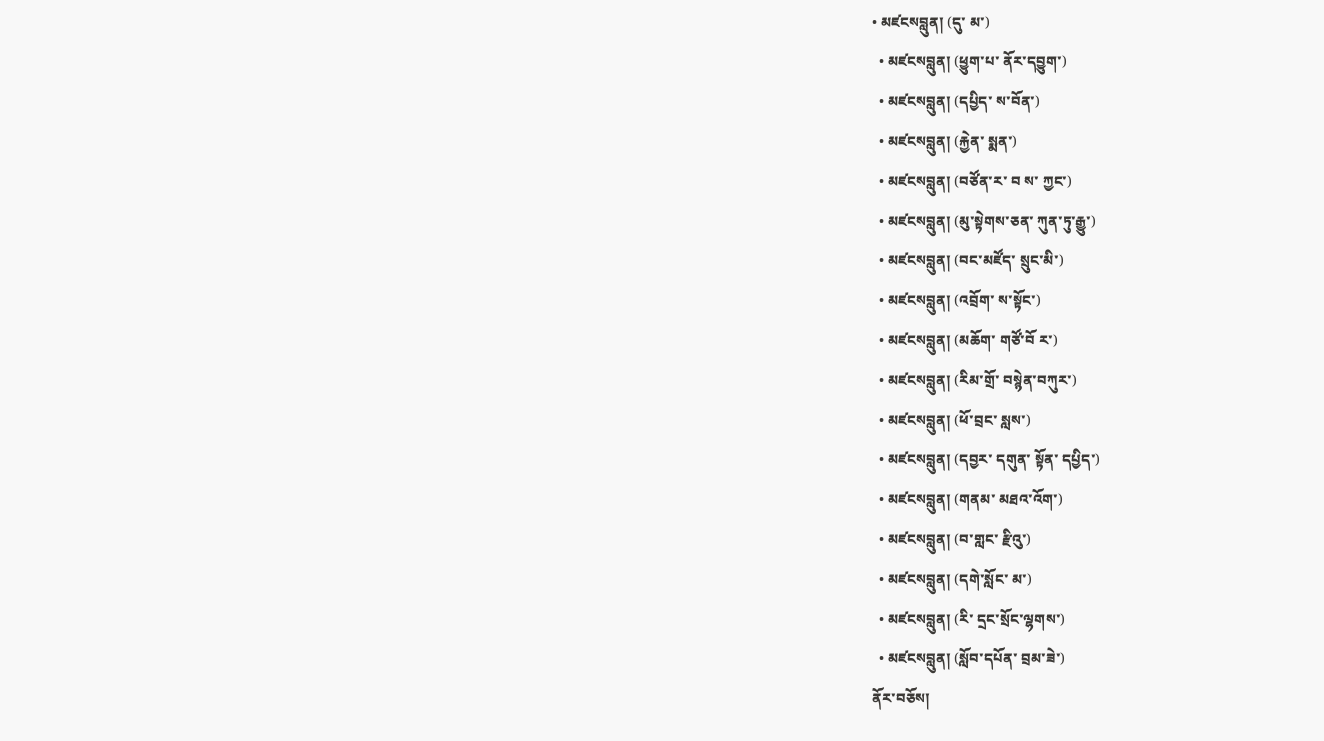• མཛངསབླུན། (དུ་ མ་)
  • མཛངསབླུན། (ཕྱུག་པ་ ནོར་དབྱུག་)
  • མཛངསབླུན། (དཔྱིད་ ས་བོན་)
  • མཛངསབླུན། (རྐྱེན་ སྨན་)
  • མཛངསབླུན། (བཙོན་ར་ བ ས་ ཀྱང་)
  • མཛངསབླུན། (མུ་སྟེགས་ཅན་ ཀུན་ཏུ་རྒྱུ་)
  • མཛངསབླུན། (བང་མཛོད་ སྲུང་མི་)
  • མཛངསབླུན། (འབྲོག་ ས་སྟོང་)
  • མཛངསབླུན། (མཆོག་ གཙོ་བོ ར་)
  • མཛངསབླུན། (རིམ་གྲོ་ བསྙེན་བཀུར་)
  • མཛངསབླུན། (ཕོ་བྲང་ སླས་)
  • མཛངསབླུན། (དབྱར་ དགུན་ སྟོན་ དཔྱིད་)
  • མཛངསབླུན། (གནམ་ མཐའ་འོག་)
  • མཛངསབླུན། (བ་གླང་ རྫིའུ་)
  • མཛངསབླུན། (དགེ་སློང་ མ་)
  • མཛངསབླུན། (རི་ དྲང་སྲོང་ལྷགས་)
  • མཛངསབླུན། (སློབ་དཔོན་ བྲམ་ཟེ་)
ནོར་བཅོས།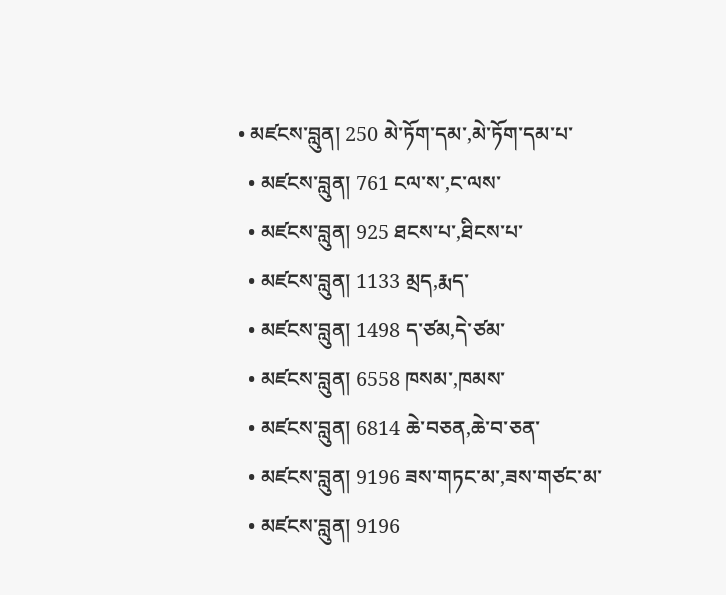• མཛངས་བླུན། 250 མེ་ཏོག་དམ་,མེ་ཏོག་དམ་པ་
  • མཛངས་བླུན། 761 ངལ་ས་,ང་ལས་
  • མཛངས་བླུན། 925 ཐངས་པ་,ཐིངས་པ་
  • མཛངས་བླུན། 1133 མྲད,རྨད་
  • མཛངས་བླུན། 1498 ད་ཙམ,དེ་ཙམ་
  • མཛངས་བླུན། 6558 ཁསམ་,ཁམས་
  • མཛངས་བླུན། 6814 ཆེ་བཅན,ཆེ་བ་ཅན་
  • མཛངས་བླུན། 9196 ཟས་གཏང་མ་,ཟས་གཙང་མ་
  • མཛངས་བླུན། 9196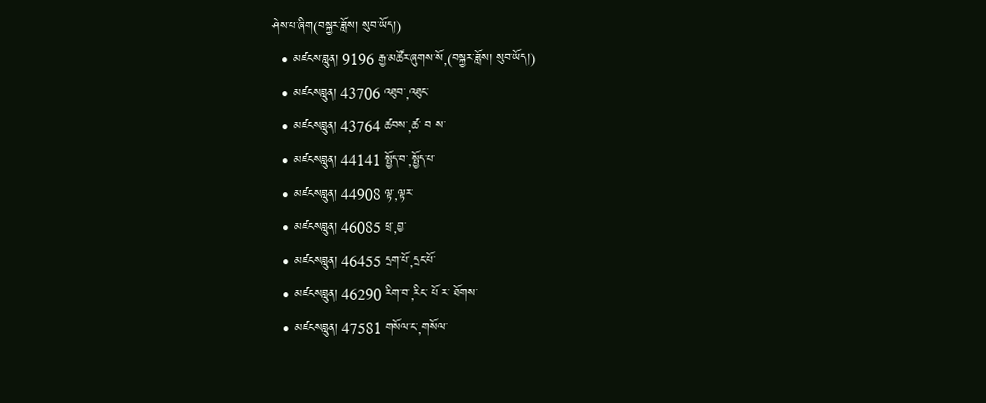ཤེས་པ་ཞིག(བསྐྱར་ཟློས། སུབ་ཡོད།)
  • མཛངས་བླུན། 9196 རྒྱ་མཚོར་ཞུགས་སོ,(བསྐྱར་ཟློས། སུབ་ཡོད།)
  • མཛངསབླུན། 43706 འཐུབ་,འཐུང་
  • མཛངསབླུན། 43764 ཚབས་,ཚ་ བ ས་
  • མཛངསབླུན། 44141 སྤྱོད་བ་,སྤྱོད་པ་
  • མཛངསབླུན། 44908 ལྟ་,ལྟར་
  • མཛངསབླུན། 46085 ཕྲ་,བྱ་
  • མཛངསབླུན། 46455 དྲག་པོ་,དྲང་པོ་
  • མཛངསབླུན། 46290 རིག་བ་,རིང་ པོ ར་ ཐོགས་
  • མཛངསབླུན། 47581 གསོལ་ང་,གསོལ་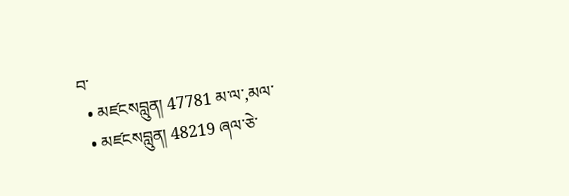བ་
  • མཛངསབླུན། 47781 མ་ལ་,མལ་
  • མཛངསབླུན། 48219 ཞལ་ཅེ་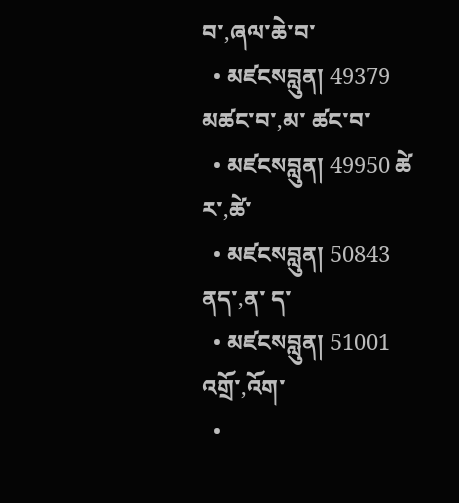བ་,ཞལ་ཆེ་བ་
  • མཛངསབླུན། 49379 མཚང་བ་,མ་ ཚང་བ་
  • མཛངསབླུན། 49950 ཚེ ར་,ཚེ་
  • མཛངསབླུན། 50843 ནད་,ན་ ད་
  • མཛངསབླུན། 51001 འགྲོ་,འོག་
  •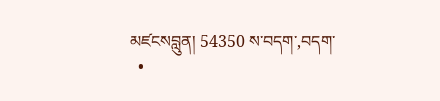མཛངསབླུན། 54350 ས་བདག་,བདག་
  •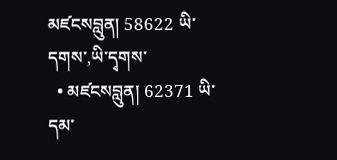མཛངསབླུན། 58622 ཡི་དགས་,ཡི་དྭགས་
  • མཛངསབླུན། 62371 ཡི་ དམ་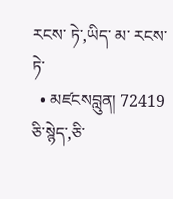རངས་ ཏེ་,ཡིད་ མ་ རངས་ ཏེ་
  • མཛངསབླུན། 72419 ཅི་སྙེད་,ཅི་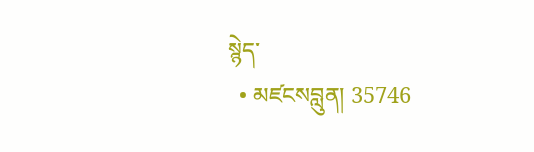སྙེད་
  • མཛངསབླུན། 35746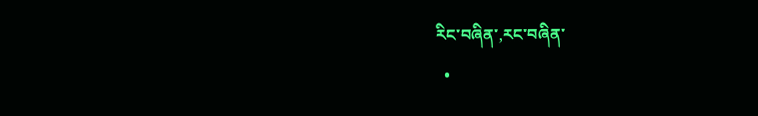རིང་བཞིན་,རང་བཞིན་
  •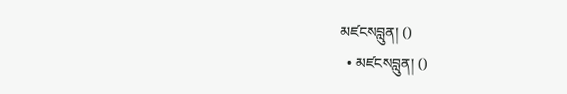མཛངསབླུན། ()
  • མཛངསབླུན། ()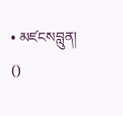• མཛངསབླུན། ()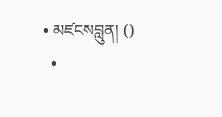• མཛངསབླུན། ()
  •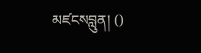མཛངསབླུན། ()